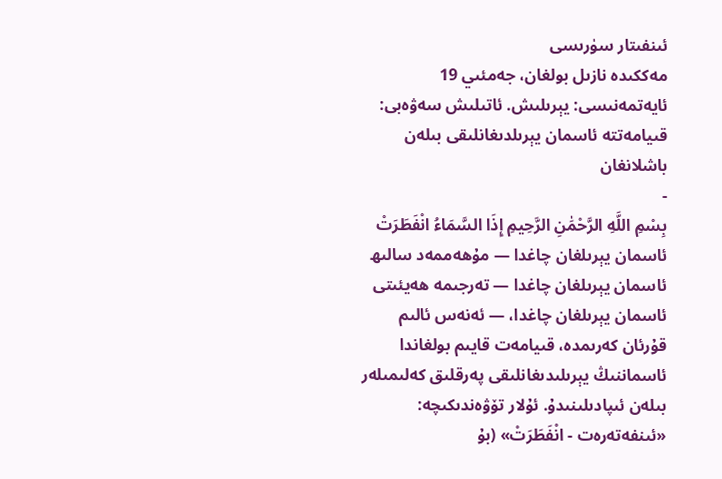ئىنفىتار سۈرىسى
مەككىدە نازىل بولغان، جەمئىي 19 ئايەتمەنىسى: يېرىلىش. ئاتىلىش سەۋەبى: قىيامەتتە ئاسمان يېرىلدىغانلىقى بىلەن باشلانغان
-
بِسْمِ اللَّهِ الرَّحْمَٰنِ الرَّحِيمِ إِذَا السَّمَاءُ انْفَطَرَتْ
ئاسمان يېرىلغان چاغدا — مۇھەممەد سالىھ
ئاسمان يېرىلغان چاغدا — تەرجىمە ھەيئىتى
ئاسمان يېرىلغان چاغدا، — ئەنەس ئالىم
قۇرئان كەرىمدە، قىيامەت قايىم بولغاندا ئاسماننىڭ يېرىلىدىغانلىقى پەرقلىق كەلىمىلەر بىلەن ئىپادىلىنىدۇ. ئۇلار تۆۋەندىكىچە: «ئىنفەتەرەت - انْفَطَرَتْ» (بۇ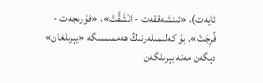ئايەت)، «ئىنشەققەت - انْشَقَّتْ»، «فۇرىجەت - فُرِجَتْ». بۇ كەلىمىلەرنىڭ ھەممىسىگە «يېرىلغان» دېگەن مەنە بېرىلگەن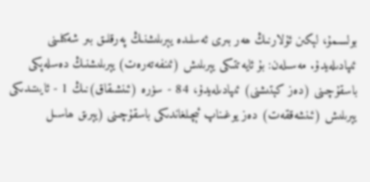بولسىمۇ، لېكىن ئۇلارنىڭ ھەر بىرى ئەسلىدە يېرىلىشنىڭ پەرقلىق بىر شەكىلىنى ئىپادىلەيدۇ. مەسىلەن: بۇ ئايەتتىكى يېرىلىش (ئىنفەتەرەت) يېرىلىشنىڭ دەسلەپكى باسقۇچىنى (دەز كېتىشنى) ئىپادىلەيدۇ، 84 - سۈرە (ئىنشىقاق)نىڭ 1 - ئايىتىدىكى يېرىلىش (ئىنشەققەت) دەز يوغىناپ ئېچىلغاندىكى باسقۇچىنى (يېرىق ھاسىل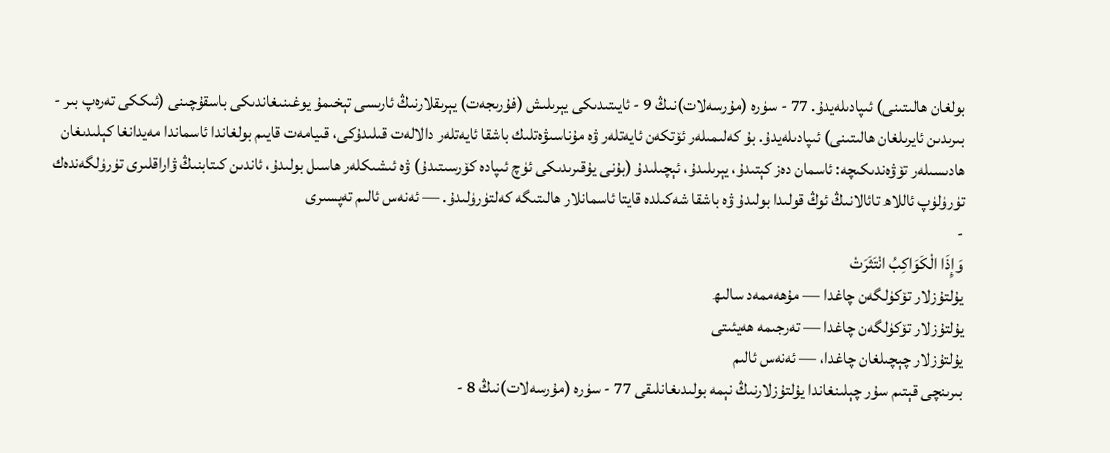بولغان ھالىتىنى) ئىپادىلەيدۇ. 77 - سۈرە (مۇرسەلات)نىڭ 9 - ئايىتىدىكى يېرىلىش (فۇرىجەت) يېرىقلارنىڭ ئارىسى تېخىمۇ يوغىنىغاندىكى باسقۇچىنى (ئىككى تەرەپ بىر - بىرىدىن ئايرىلغان ھالىتىنى) ئىپادىلەيدۇ. بۇ كەلىمىلەر ئۆتكەن ئايەتلەر ۋە مۇناسىۋەتلىك باشقا ئايەتلەر دالالەت قىلىدۇكى، قىيامەت قايىم بولغاندا ئاسماندا مەيدانغا كېلىدىغان ھادىسىلەر تۆۋەندىكىچە: ئاسمان دەز كېتىدۇ، يېرىلىدۇ، ئېچىلىدۇ (بۇنى يۇقىرىدىكى ئۈچ ئىپادە كۆرسىتىدۇ) ۋە ئىشىكلەر ھاسىل بولىدۇ، ئاندىن كىتابنىڭ ۋاراقلىرى تۈرۈلگەندەك تۈرۈلۈپ ئاللاھ تائالانىڭ ئوڭ قولىدا بولىدۇ ۋە باشقا شەكىلدە قايتا ئاسمانلار ھالىتىگە كەلتۈرۈلىدۇ. — ئەنەس ئالىم تەپسىرى
-
وَإِذَا الْكَوَاكِبُ انْتَثَرَتْ
يۇلتۇزلار تۆكۈلگەن چاغدا — مۇھەممەد سالىھ
يۇلتۇزلار تۆكۈلگەن چاغدا — تەرجىمە ھەيئىتى
يۇلتۇزلار چېچىلغان چاغدا، — ئەنەس ئالىم
بىرىنچى قېتىم سۇر چېلىنغاندا يۇلتۇزلارنىڭ نېمە بولىدىغانلىقى 77 - سۈرە (مۇرسەلات)نىڭ 8 -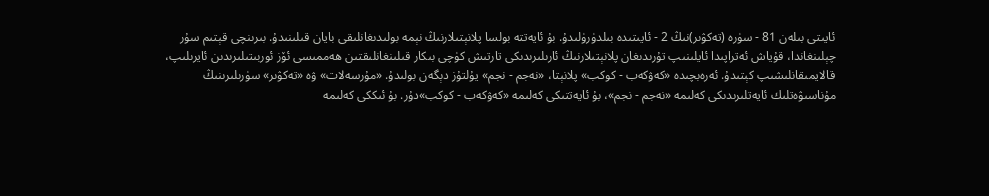ئايىتى بىلەن 81 - سۈرە (تەكۋىر)نىڭ 2 - ئايىتىدە بىلدۈرۈلىدۇ. بۇ ئايەتتە بولسا پلانېتىلارنىڭ نېمە بولىدىغانلىقى بايان قىلىنىدۇ. بىرىنچى قېتىم سۇر چېلىنغاندا، قۇياش ئەتراپىدا ئايلىنىپ تۇرىدىغان پلانېتىلارنىڭ ئارىلىرىدىكى تارتىش كۈچى بىكار قىلىنغانلىقتىن ھەممىسى ئۆز ئوربىتىلىرىدىن ئايرىلىپ، قالايمىقانلىشىپ كېتىدۇ. ئەرەبچىدە «كەۋكەب - كوكب» پلانېتا، «نەجم - نجم» يۇلتۇز دېگەن بولىدۇ. «مۇرسەلات» ۋە «تەكۋىر» سۈرىلىرىنىڭ مۇناسىۋەتلىك ئايەتلىرىدىكى كەلىمە «نەجم - نجم»، بۇ ئايەتتىكى كەلىمە «كەۋكەب - كوكب»دۇر. بۇ ئىككى كەلىمە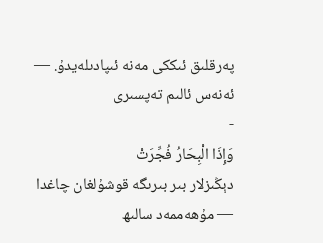پەرقلىق ئىككى مەنە ئىپادىلەيدۇ. — ئەنەس ئالىم تەپسىرى
-
وَإِذَا الْبِحَارُ فُجِّرَتْ
دېڭىزلار بىر بىرىگە قوشۇلغان چاغدا — مۇھەممەد سالىھ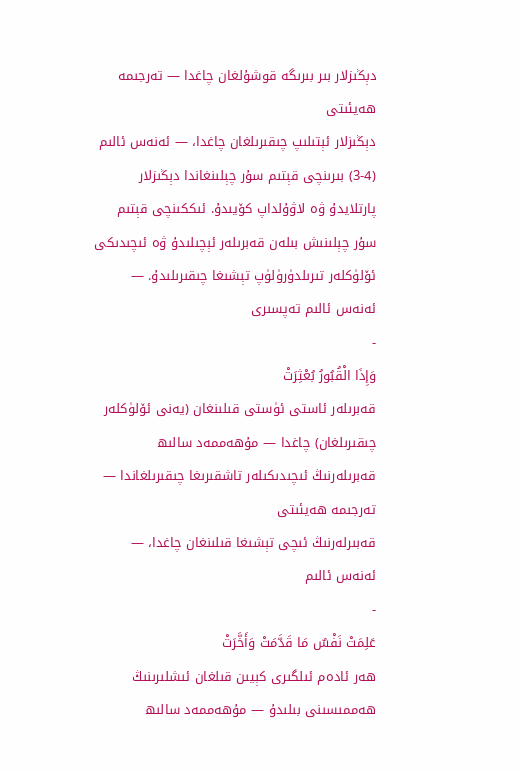دېڭىزلار بىر بىرىگە قوشۇلغان چاغدا — تەرجىمە ھەيئىتى
دېڭىزلار ئېتىلىپ چىقىرىلغان چاغدا، — ئەنەس ئالىم
(3-4) بىرىنچى قېتىم سۇر چېلىنغاندا دېڭىزلار پارتلايدۇ ۋە لاۋۇلداپ كۆيىدۇ. ئىككىنچى قېتىم سۇر چېلىنىش بىلەن قەبرىلەر ئېچىلىدۇ ۋە ئىچىدىكى ئۆلۈكلەر تىرىلدۈرۈلۈپ تېشىغا چىقىرىلىدۇ. — ئەنەس ئالىم تەپسىرى
-
وَإِذَا الْقُبُورُ بُعْثِرَتْ
قەبرىلەر ئاستى ئۈستى قىلىنغان (يەنى ئۆلۈكلەر چىقىرىلغان) چاغدا — مۇھەممەد سالىھ
قەبرىلەرنىڭ ئىچىدىكىلەر تاشقىرىغا چىقىرىلغاندا — تەرجىمە ھەيئىتى
قەبىرلەرنىڭ ئىچى تېشىغا قىلىنغان چاغدا، — ئەنەس ئالىم
-
عَلِمَتْ نَفْسٌ مَا قَدَّمَتْ وَأَخَّرَتْ
ھەر ئادەم ئىلگىرى كېيىن قىلغان ئىشلىرىنىڭ ھەممىسىنى بىلىدۇ — مۇھەممەد سالىھ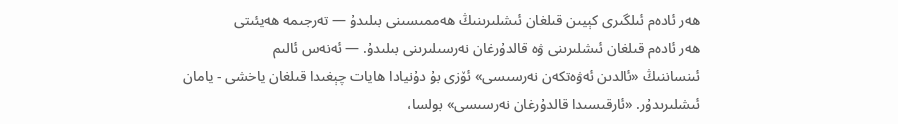ھەر ئادەم ئىلگىرى كېيىن قىلغان ئىشلىرىنىڭ ھەممىسىنى بىلىدۇ — تەرجىمە ھەيئىتى
ھەر ئادەم قىلغان ئىشلىرىنى ۋە قالدۇرغان نەرسىلىرىنى بىلىدۇ. — ئەنەس ئالىم
ئىنساننىڭ «ئالدىن ئەۋەتكەن نەرسىسى» ئۆزى بۇ دۇنيادا ھايات چېغىدا قىلغان ياخشى - يامان ئىشلىرىدۇر. «ئارقىسىدا قالدۇرغان نەرسىسى» بولسا،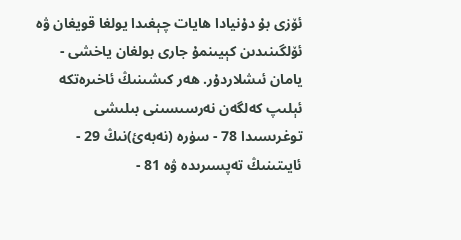ئۆزى بۇ دۇنيادا ھايات چېغىدا يولغا قويغان ۋە ئۆلگىنىدىن كېيىنمۇ جارى بولغان ياخشى - يامان ئىشلاردۇر. ھەر كىشىنىڭ ئاخىرەتكە ئېلىپ كەلگەن نەرسىسىنى بىلىشى توغرىسىدا 78 - سۈرە (نەبەئ)نىڭ 29 - ئايىتىنىڭ تەپسىرىدە ۋە 81 -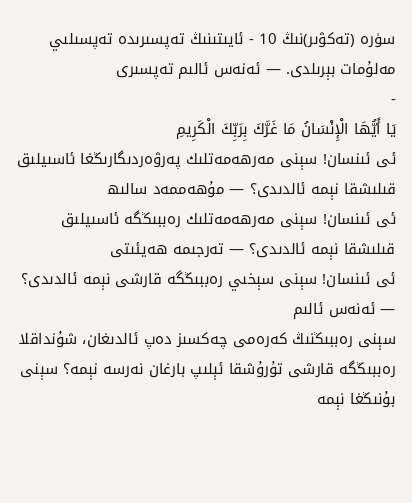سۈرە (تەكۋىر)نىڭ 10 - ئايىتىنىڭ تەپسىرىدە تەپسىلىي مەلۇمات بېرىلدى. — ئەنەس ئالىم تەپسىرى
-
يَا أَيُّهَا الْإِنْسَانُ مَا غَرَّكَ بِرَبِّكَ الْكَرِيمِ
ئى ئىنسان! سېنى مەرھەمەتلىك پەرۋەردىگارىڭغا ئاسىيلىق قىلىشقا نېمە ئالدىدى؟ — مۇھەممەد سالىھ
ئى ئىنسان! سېنى مەرھەمەتلىك رەببىڭگە ئاسىيلىق قىلىشقا نېمە ئالدىدى؟ — تەرجىمە ھەيئىتى
ئى ئىنسان! سېنى سېخىي رەببىڭگە قارشى نېمە ئالدىدى؟ — ئەنەس ئالىم
سېنى رەببىڭنىڭ كەرەمى چەكسىز دەپ ئالدىغان، شۇنداقلا رەببىڭگە قارشى تۇرۇشقا ئېلىپ بارغان نەرسە نېمە؟ سېنى بۇنىڭغا نېمە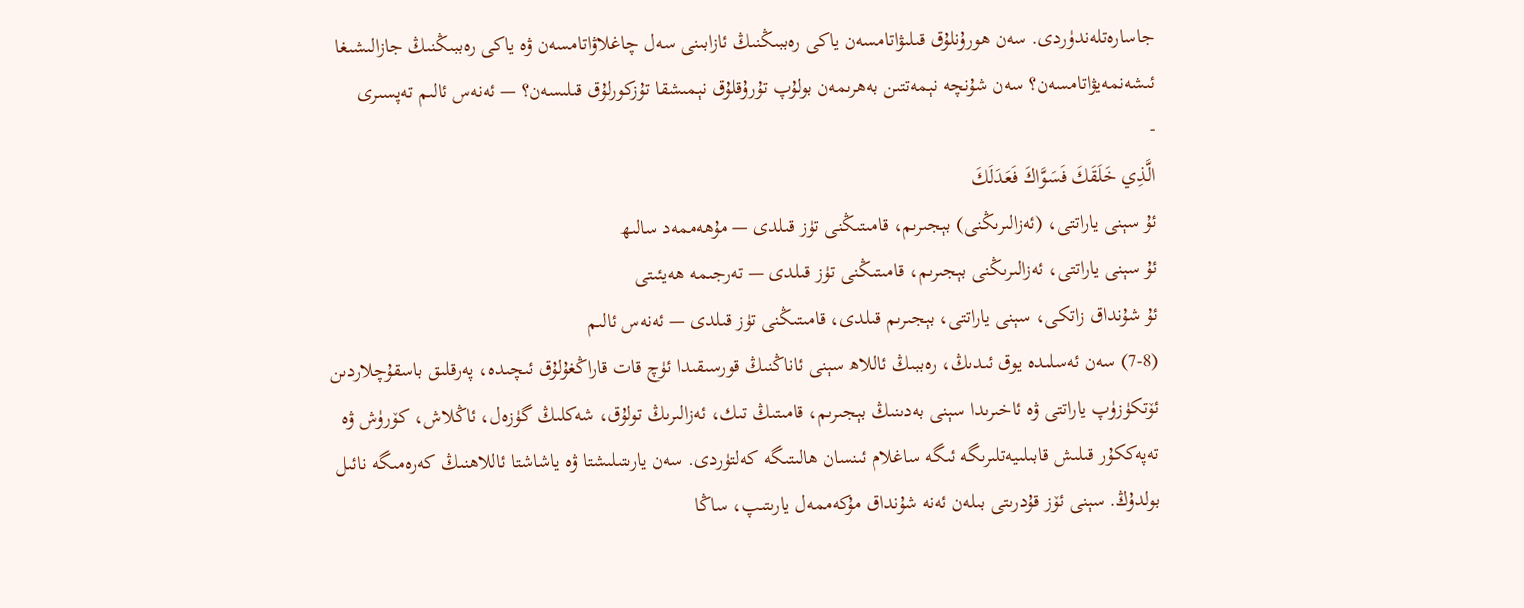جاسارەتلەندۈردى. سەن ھورۇنلۇق قىلىۋاتامسەن ياكى رەببىڭنىڭ ئازابىنى سەل چاغلاۋاتامسەن ۋە ياكى رەببىڭنىڭ جازالىشىغا ئىشەنمەيۋاتامسەن؟ سەن شۇنچە نېمەتتىن بەھرىمەن بولۇپ تۇرۇقلۇق نېمىشقا تۇزكورلۇق قىلىسەن؟ — ئەنەس ئالىم تەپسىرى
-
الَّذِي خَلَقَكَ فَسَوَّاكَ فَعَدَلَكَ
ئۇ سېنى ياراتتى، (ئەزالىرىڭنى) بېجىرىم، قامىتىڭنى تۈز قىلدى — مۇھەممەد سالىھ
ئۇ سېنى ياراتتى، ئەزالىرىڭنى بېجىرىم، قامىتىڭنى تۈز قىلدى — تەرجىمە ھەيئىتى
ئۇ شۇنداق زاتكى، سېنى ياراتتى، بېجىرىم قىلدى، قامىتىڭنى تۈز قىلدى — ئەنەس ئالىم
(7-8) سەن ئەسلىدە يوق ئىدىڭ، رەببىڭ ئاللاھ سېنى ئاناڭنىڭ قورسىقىدا ئۈچ قات قاراڭغۇلۇق ئىچىدە، پەرقلىق باسقۇچلاردىن ئۆتكۈزۈپ ياراتتى ۋە ئاخىرىدا سېنى بەدىنىڭ بېجىرىم، قامىتىڭ تىك، ئەزالىرىڭ تولۇق، شەكلىڭ گۈزەل، ئاڭلاش، كۆرۈش ۋە تەپەككۇر قىلىش قابىلىيەتلىرىگە ئىگە ساغلام ئىنسان ھالىتىگە كەلتۈردى. سەن يارىتىلىشتا ۋە ياشاشتا ئاللاھنىڭ كەرەمىگە نائىل بولدۇڭ. سېنى ئۆز قۇدرىتى بىلەن ئەنە شۇنداق مۇكەممەل يارىتىپ، ساڭا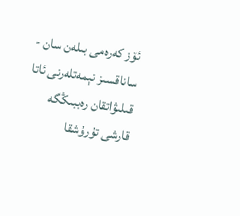ئۆز كەرەمى بىلەن سان - ساناقسىز نېمەتلەرنى ئاتا قىلىۋاتقان رەببىڭگە قارشى تۇرۇشقا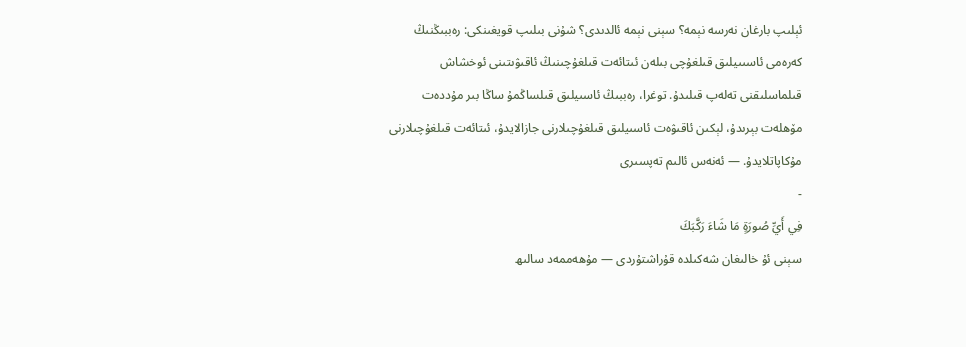ئېلىپ بارغان نەرسە نېمە؟ سېنى نېمە ئالدىدى؟ شۇنى بىلىپ قويغىنكى: رەببىڭنىڭ كەرەمى ئاسىىيلىق قىلغۇچى بىلەن ئىتائەت قىلغۇچىنىڭ ئاقىۋىتىنى ئوخشاش قىلماسلىقنى تەلەپ قىلىدۇ. توغرا، رەببىڭ ئاسىيلىق قىلساڭمۇ ساڭا بىر مۇددەت مۆھلەت بېرىدۇ، لېكىن ئاقىۋەت ئاسىيلىق قىلغۇچىلارنى جازالايدۇ، ئىتائەت قىلغۇچىلارنى مۇكاپاتلايدۇ. — ئەنەس ئالىم تەپسىرى
-
فِي أَيِّ صُورَةٍ مَا شَاءَ رَكَّبَكَ
سېنى ئۇ خالىغان شەكىلدە قۇراشتۇردى — مۇھەممەد سالىھ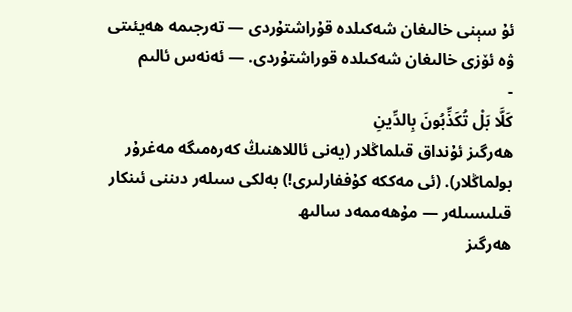ئۇ سېنى خالىغان شەكىلدە قۇراشتۇردى — تەرجىمە ھەيئىتى
ۋە ئۆزى خالىغان شەكىلدە قوراشتۇردى. — ئەنەس ئالىم
-
كَلَّا بَلْ تُكَذِّبُونَ بِالدِّينِ
ھەرگىز ئۇنداق قىلماڭلار (يەنى ئاللاھنىڭ كەرەمىگە مەغرۇر بولماڭلار). (ئى مەككە كۇففارلىرى!) بەلكى سىلەر دىننى ئىنكار قىلىسىلەر — مۇھەممەد سالىھ
ھەرگىز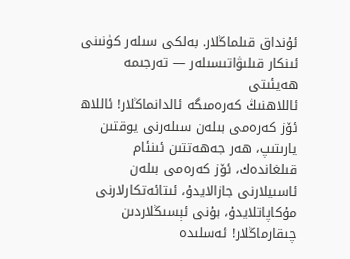ئۇنداق قىلماڭلار. بەلكى سىلەر كۈنىنى ئىنكار قىلىۋاتىسىلەر — تەرجىمە ھەيئىتى
ئاللاھنىڭ كەرەمىگە ئالدانماڭلار! ئاللاھ ئۆز كەرەمى بىلەن سىلەرنى يوقتىن يارىتىپ، ھەر جەھەتتىن ئىنئام قىلغاندەك، ئۆز كەرەمى بىلەن ئاسىيلارنى جازالايدۇ، ئىتائەتكارلارنى مۇكاپاتلايدۇ، بۇنى ئېسىڭلاردىن چىقارماڭلار! ئەسلىدە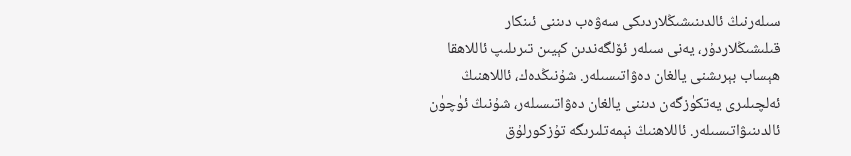سىلەرنىڭ ئالدىنىشىڭلاردىكى سەۋەب دىننى ئىنكار قىلىشىڭلاردۇر، يەنى سىلەر ئۆلگەندىن كېيىن تىرىلىپ ئاللاھقا ھېساب بېرىشنى يالغان دەۋاتىسىلەر. شۇنىڭدەك، ئاللاھنىڭ ئەلچىلىرى يەتكۈزگەن دىننى يالغان دەۋاتىسىلەر، شۇنىڭ ئۈچۈن ئالدىنىۋاتىسىلەر. ئاللاھنىڭ نېمەتلىرىگە تۇزكورلۇق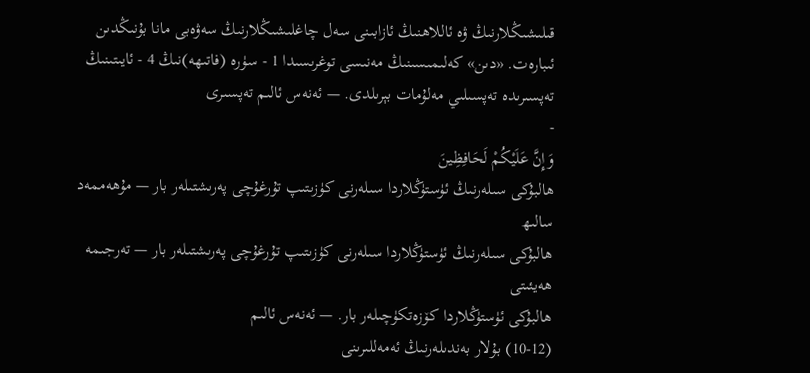قىلىشىڭلارنىڭ ۋە ئاللاھنىڭ ئازابىنى سەل چاغلىشىڭلارنىڭ سەۋەبى مانا بۇنىڭدىن ئىبارەت. «دىن» كەلىمىسىنىڭ مەنىسى توغرىسىدا 1 - سۈرە (فاتىھە)نىڭ 4 - ئايىتىنىڭ تەپسىرىدە تەپسىلىي مەلۇمات بېرىلدى. — ئەنەس ئالىم تەپسىرى
-
وَإِنَّ عَلَيْكُمْ لَحَافِظِينَ
ھالبۇكى سىلەرنىڭ ئۈستۈڭلاردا سىلەرنى كۈزىتىپ تۇرغۇچى پەرىشتىلەر بار — مۇھەممەد سالىھ
ھالبۇكى سىلەرنىڭ ئۈستۈڭلاردا سىلەرنى كۈزىتىپ تۇرغۇچى پەرىشتىلەر بار — تەرجىمە ھەيئىتى
ھالبۇكى ئۈستۈڭلاردا كۆزەتكۈچىلەر بار. — ئەنەس ئالىم
(10-12) بۇلار بەندىلەرنىڭ ئەمەللىرىنى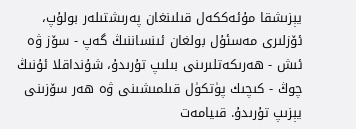يېزىشقا مۇئەككەل قىلىنغان پەرىشتىلەر بولۇپ، ئۆزلىرى مەسئۇل بولغان ئىنساننىڭ گەپ - سۆز ۋە ئىش - ھەرىكەتلىرىنى بىلىپ تۇرىدۇ، شۇنداقلا ئۇنىڭ چوڭ - كىچىك پۈتكۈل قىلمىشىنى ۋە ھەر سۆزىنى يېزىپ تۇرىدۇ. قىيامەت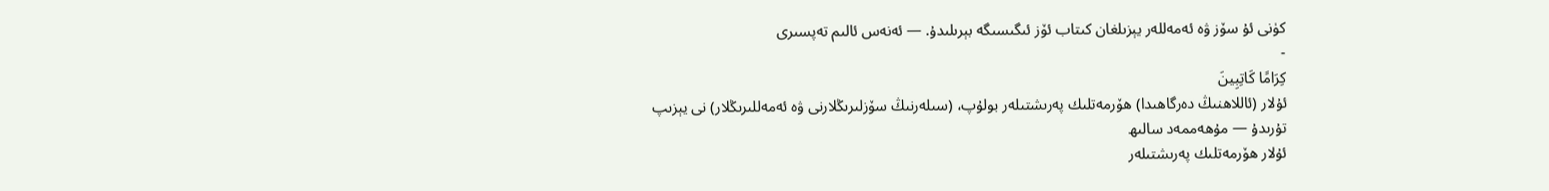كۈنى ئۇ سۆز ۋە ئەمەللەر يېزىلغان كىتاب ئۆز ئىگىسىگە بېرىلىدۇ. — ئەنەس ئالىم تەپسىرى
-
كِرَامًا كَاتِبِينَ
ئۇلار (ئاللاھنىڭ دەرگاھىدا) ھۆرمەتلىك پەرىشتىلەر بولۇپ، (سىلەرنىڭ سۆزلىرىڭلارنى ۋە ئەمەللىرىڭلار) نى يېزىپ تۇرىدۇ — مۇھەممەد سالىھ
ئۇلار ھۆرمەتلىك پەرىشتىلەر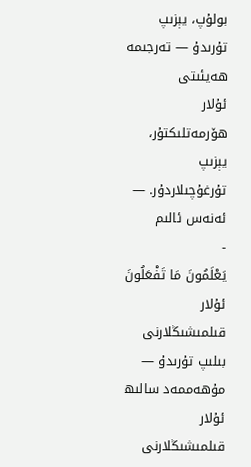بولۇپ، يېزىپ تۇرىدۇ — تەرجىمە ھەيئىتى
ئۇلار ھۆرمەتلىكتۇر، يېزىپ تۇرغۇچىلاردۇر. — ئەنەس ئالىم
-
يَعْلَمُونَ مَا تَفْعَلُونَ
ئۇلار قىلمىشىڭلارنى بىلىپ تۇرىدۇ — مۇھەممەد سالىھ
ئۇلار قىلمىشىڭلارنى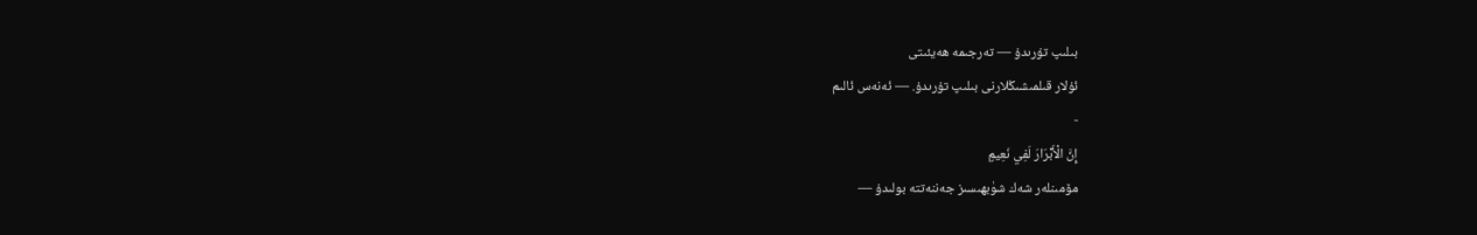بىلىپ تۇرىدۇ — تەرجىمە ھەيئىتى
ئۇلار قىلمىشىڭلارنى بىلىپ تۇرىدۇ. — ئەنەس ئالىم
-
إِنَّ الْأَبْرَارَ لَفِي نَعِيمٍ
مۆمىنلەر شەك شۈبھىسىز جەننەتتە بولىدۇ —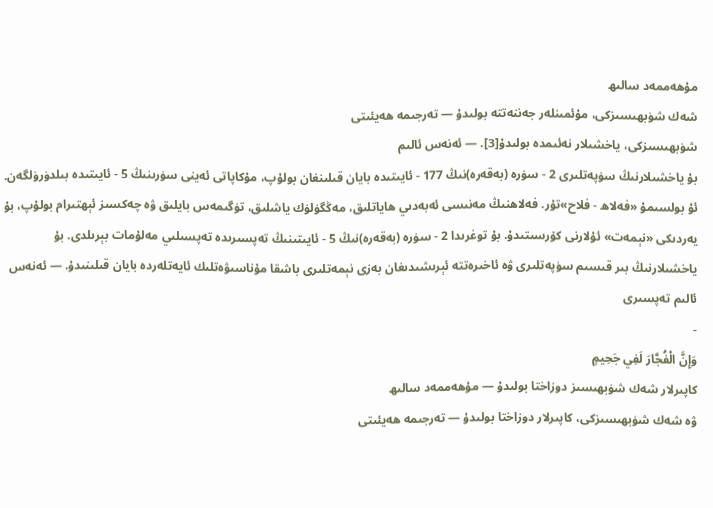مۇھەممەد سالىھ
شەك شۈبھىسىزكى، مۇئمىنلەر جەننەتتە بولىدۇ — تەرجىمە ھەيئىتى
شۈبھىسىزكى، ياخشىلار نەئىمدە بولىدۇ[3]. — ئەنەس ئالىم
بۇ ياخشىلارنىڭ سۈپەتلىرى 2 - سۈرە (بەقەرە)نىڭ 177 - ئايىتىدە بايان قىلىنغان بولۇپ، مۇكاپاتى ئەينى سۈرىنىڭ 5 - ئايىتىدە بىلدۈرۈلگەن. ئۇ بولسىمۇ «فەلاھ - فلاح»تۇر. فەلاھنىڭ مەنىسى ئەبەدىي ھاياتلىق، مەڭگۈلۈك ياشلىق، تۈگىمەس بايلىق ۋە چەكسىز ئېھتىرام بولۇپ، بۇ يەردىكى «نېمەت» ئۇلارنى كۆرسىتىدۇ. بۇ توغرىدا 2 - سۈرە (بەقەرە)نىڭ 5 - ئايىتىنىڭ تەپسىرىدە تەپسىلىي مەلۇمات بېرىلدى. بۇ ياخشىلارنىڭ بىر قىسىم سۈپەتلىرى ۋە ئاخىرەتتە ئېرىشىدىغان بەزى نېمەتلىرى باشقا مۇناسىۋەتلىك ئايەتلەردە بايان قىلىنىدۇ. — ئەنەس ئالىم تەپسىرى
-
وَإِنَّ الْفُجَّارَ لَفِي جَحِيمٍ
كاپىرلار شەك شۈبھىسىز دوزاختا بولىدۇ — مۇھەممەد سالىھ
ۋە شەك شۈبھىسىزكى، كاپىرلار دوزاختا بولىدۇ — تەرجىمە ھەيئىتى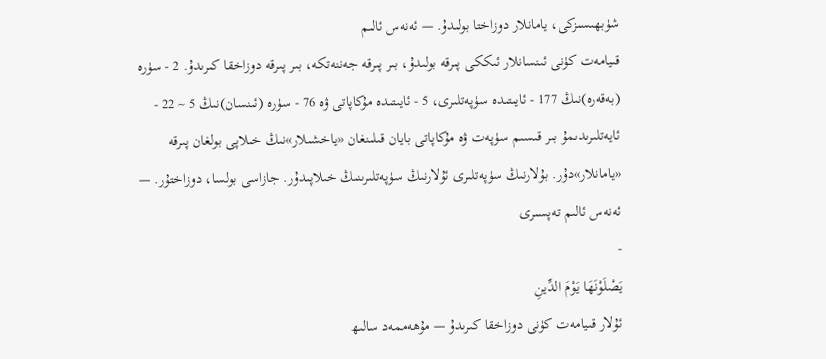شۈبھىسىزكى، يامانلار دوزاختا بولىدۇ. — ئەنەس ئالىم
قىيامەت كۈنى ئىنسانلار ئىككى پىرقە بولىدۇ، بىر پىرقە جەننەتكە، بىر پىرقە دوزاخقا كىرىدۇ. 2 - سۈرە (بەقەرە)نىڭ 177 - ئايىتىدە سۈپەتلىرى، 5 - ئايىتىدە مۇكاپاتى ۋە 76 - سۈرە (ئىنسان)نىڭ 5 ~ 22 - ئايەتلىرىدىمۇ بىر قىسىم سۈپەت ۋە مۇكاپاتى بايان قىلىنغان «ياخشىلار»نىڭ خىلاپى بولغان پىرقە «يامانلار»دۇر. بۇلارنىڭ سۈپەتلىرى ئۇلارنىڭ سۈپەتلىرىنىڭ خىلاپىدۇر. جازاسى بولسا، دوزاختۇر. — ئەنەس ئالىم تەپسىرى
-
يَصْلَوْنَهَا يَوْمَ الدِّينِ
ئۇلار قىيامەت كۈنى دوزاخقا كىرىدۇ — مۇھەممەد سالىھ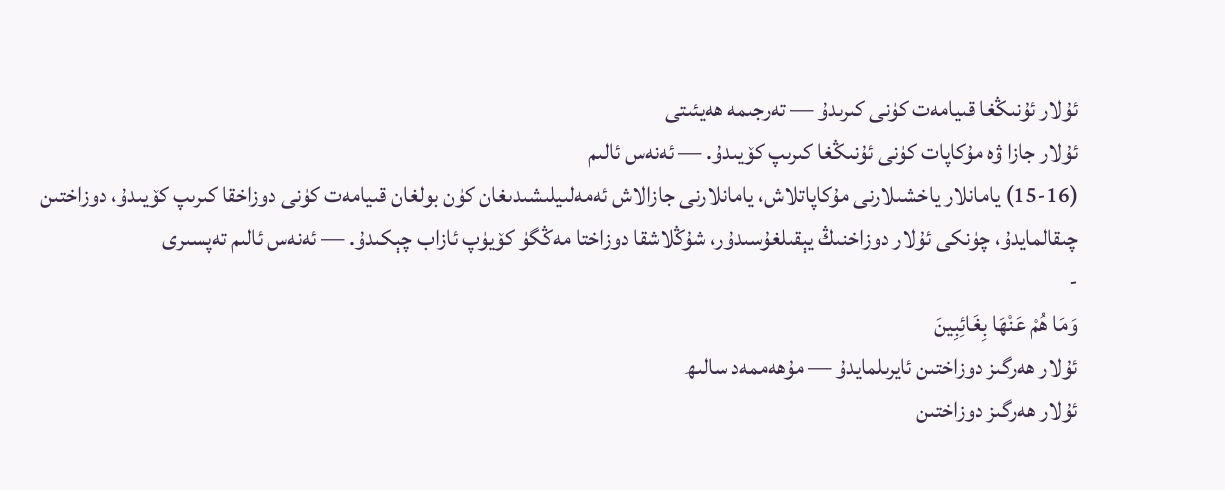ئۇلار ئۇنىڭغا قىيامەت كۈنى كىرىدۇ — تەرجىمە ھەيئىتى
ئۇلار جازا ۋە مۇكاپات كۈنى ئۇنىڭغا كىرىپ كۆيىدۇ. — ئەنەس ئالىم
(15-16) يامانلار ياخشىلارنى مۇكاپاتلاش، يامانلارنى جازالاش ئەمەلىيلىشىدىغان كۈن بولغان قىيامەت كۈنى دوزاخقا كىرىپ كۆيىدۇ، دوزاختىن چىقالمايدۇ، چۈنكى ئۇلار دوزاخنىڭ يېقىلغۇسىدۇر، شۇڭلاشقا دوزاختا مەڭگۈ كۆيۈپ ئازاب چېكىدۇ. — ئەنەس ئالىم تەپسىرى
-
وَمَا هُمْ عَنْهَا بِغَائِبِينَ
ئۇلار ھەرگىز دوزاختىن ئايرىلمايدۇ — مۇھەممەد سالىھ
ئۇلار ھەرگىز دوزاختىن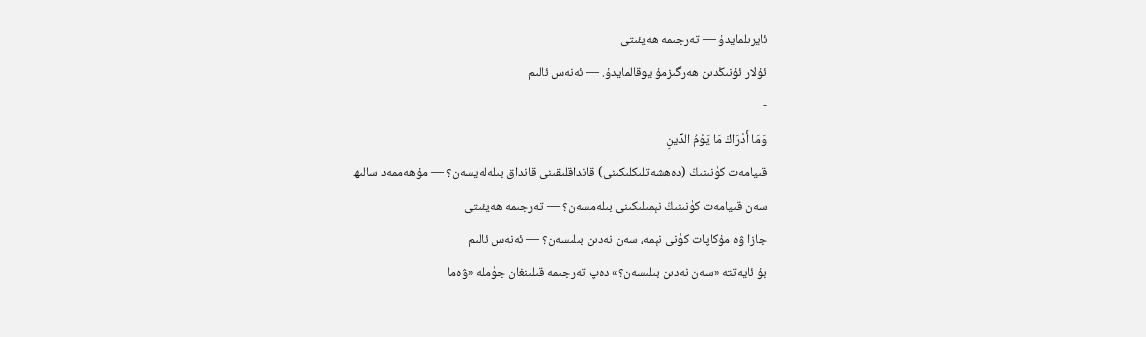ئايرىلمايدۇ — تەرجىمە ھەيئىتى
ئۇلار ئۇنىڭدىن ھەرگىزمۇ يوقالمايدۇ. — ئەنەس ئالىم
-
وَمَا أَدْرَاكَ مَا يَوْمُ الدِّينِ
قىيامەت كۈنىنىڭ (دەھشەتلىكلىكىنى) قانداقلىقىنى قانداق بىلەلەيسەن؟ — مۇھەممەد سالىھ
سەن قىيامەت كۈنىنىڭ نېمىلىكىنى بىلەمسەن؟ — تەرجىمە ھەيئىتى
جازا ۋە مۇكاپات كۈنى نېمە، سەن نەدىن بىلىسەن؟ — ئەنەس ئالىم
بۇ ئايەتتە «سەن نەدىن بىلىسەن؟» دەپ تەرجىمە قىلىنغان جۈملە «ۋەما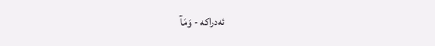ئەدراكە - وَمَآ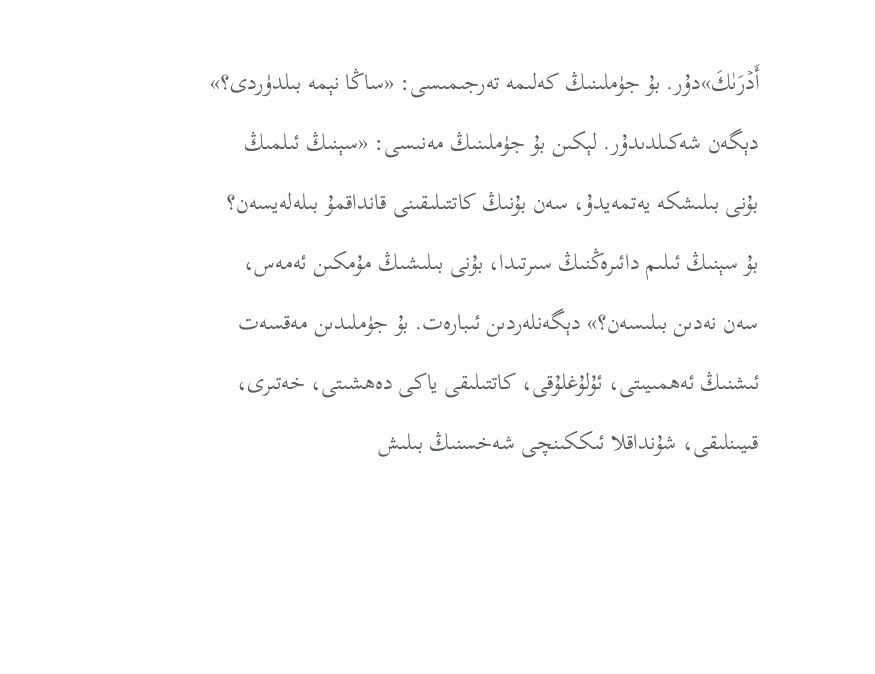أَدۡرَىٰكَ»دۇر. بۇ جۈملىنىڭ كەلىمە تەرجىمىسى: «ساڭا نېمە بىلدۈردى؟» دېگەن شەكىلدىدۇر. لېكىن بۇ جۈملىنىڭ مەنىسى: «سېنىڭ ئىلمىڭ بۇنى بىلىشكە يەتمەيدۇ، سەن بۇنىڭ كاتتىلىقىنى قانداقمۇ بىلەلەيسەن؟ بۇ سېنىڭ ئىلىم دائىرەڭنىڭ سىرتىدا، بۇنى بىلىشىڭ مۇمكىن ئەمەس، سەن نەدىن بىلىسەن؟» دېگەنلەردىن ئىبارەت. بۇ جۈملىدىن مەقسەت ئىشنىڭ ئەھمىيىتى، ئۇلۇغلۇقى، كاتتىلىقى ياكى دەھشىتى، خەتىرى، قىيىنلىقى، شۇنداقلا ئىككىنچى شەخسنىڭ بىلىش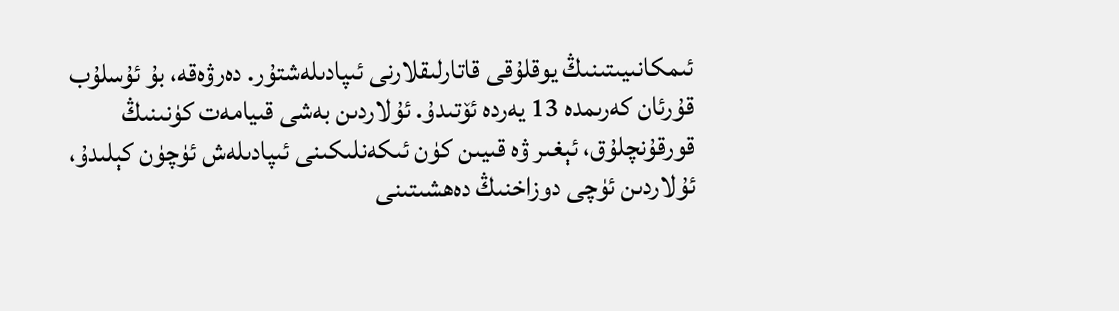ئىمكانىيىتىنىڭ يوقلۇقى قاتارلىقلارنى ئىپادىلەشتۇر. دەرۋەقە، بۇ ئۇسلۇب قۇرئان كەرىمدە 13 يەردە ئۆتىدۇ. ئۇلاردىن بەشى قىيامەت كۈنىنىڭ قورقۇنچلۇق، ئېغىر ۋە قىيىن كۈن ئىكەنلىكىنى ئىپادىلەش ئۈچۈن كېلىدۇ، ئۇلاردىن ئۈچى دوزاخنىڭ دەھشىتىنى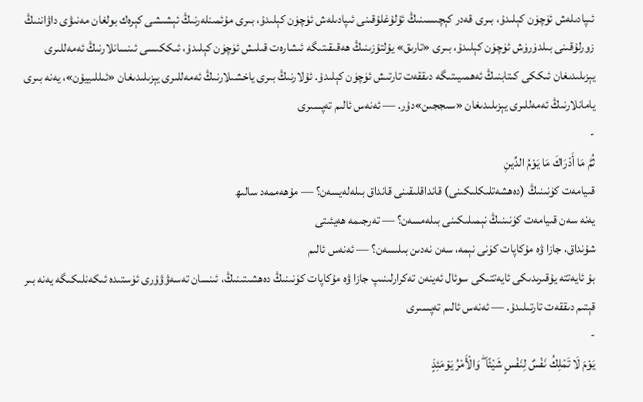ئىپادىلەش ئۈچۈن كېلىدۇ، بىرى قەدر كېچىسىنىڭ ئۇلۇغلۇقىنى ئىپادىلەش ئۈچۈن كېلىدۇ، بىرى مۇئمىنلەرنىڭ ئېشىشى كېرەك بولغان مەنىۋى داۋاننىڭ زورلۇقىنى بىلدۈرۈش ئۈچۈن كېلىدۇ، بىرى «تارىق» يۇلتۇزىنىڭ ھەقىقىتىگە ئىشارەت قىلىش ئۈچۈن كېلىدۇ، ئىككىسى ئىنسانلارنىڭ ئەمەللىرى يېزىلىدىغان ئىككى كىتابنىڭ ئەھمىيىتىگە دىققەت تارتىش ئۈچۈن كېلىدۇ. ئۇلارنىڭ بىرى ياخشىلارنىڭ ئەمەللىرى يېزىلىدىغان «ئىللىييۇن»، يەنە بىرى يامانلارنىڭ ئەمەللىرى يېزىلىدىغان «سىججىن»دۇر. — ئەنەس ئالىم تەپسىرى
-
ثُمَّ مَا أَدْرَاكَ مَا يَوْمُ الدِّينِ
قىيامەت كۈنىنىڭ (دەھشەتلىكلىكىنى) قانداقلىقىنى قانداق بىلەلەيسەن؟ — مۇھەممەد سالىھ
يەنە سەن قىيامەت كۈنىنىڭ نېمىلىكىنى بىلەمسەن؟ — تەرجىمە ھەيئىتى
شۇنداق، جازا ۋە مۇكاپات كۈنى نېمە، سەن نەدىن بىلىسەن؟ — ئەنەس ئالىم
بۇ ئايەتتە يۇقىرىدىكى ئايەتتىكى سوئال ئەينەن تەكرارلىنىپ جازا ۋە مۇكاپات كۈنىنىڭ دەھشىتىنىڭ، ئىنسان تەسەۋۋۇرى ئۈستىدە ئىكەنلىكىگە يەنە بىر قېتىم دىققەت تارتىلىدۇ. — ئەنەس ئالىم تەپسىرى
-
يَوْمَ لَا تَمْلِكُ نَفْسٌ لِنَفْسٍ شَيْئًا ۖ وَالْأَمْرُ يَوْمَئِذٍ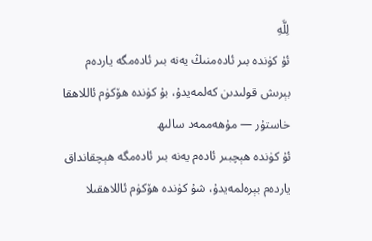لِلَّهِ
ئۇ كۈندە بىر ئادەمنىڭ يەنە بىر ئادەمگە ياردەم بېرىش قولىدىن كەلمەيدۇ، بۇ كۈندە ھۆكۈم ئاللاھقا خاستۇر — مۇھەممەد سالىھ
ئۇ كۈندە ھېچبىر ئادەم يەنە بىر ئادەمگە ھېچقانداق ياردەم بېرەلمەيدۇ، شۇ كۈندە ھۆكۈم ئاللاھقىلا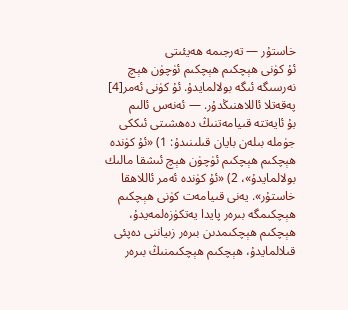خاستۇر — تەرجىمە ھەيئىتى
ئۇ كۈنى ھېچكىم ھېچكىم ئۈچۈن ھېچ نەرسىگە ئىگە بولالمايدۇ. ئۇ كۈنى ئەمر[4] پەقەتلا ئاللاھنىڭدۇر. — ئەنەس ئالىم
بۇ ئايەتتە قىيامەتنىڭ دەھشىتى ئىككى جۈملە بىلەن بايان قىلىنىدۇ: 1) «ئۇ كۈندە ھېچكىم ھېچكىم ئۈچۈن ھېچ ئىشقا مالىك بولالمايدۇ»، 2) «ئۇ كۈندە ئەمر ئاللاھقا خاستۇر». يەنى قىيامەت كۈنى ھېچكىم ھېچكىمگە بىرەر پايدا يەتكۈزەلمەيدۇ، ھېچكىم ھېچكىمدىن بىرەر زىياننى دەپئى قىلالمايدۇ، ھېچكىم ھېچكىمنىڭ بىرەر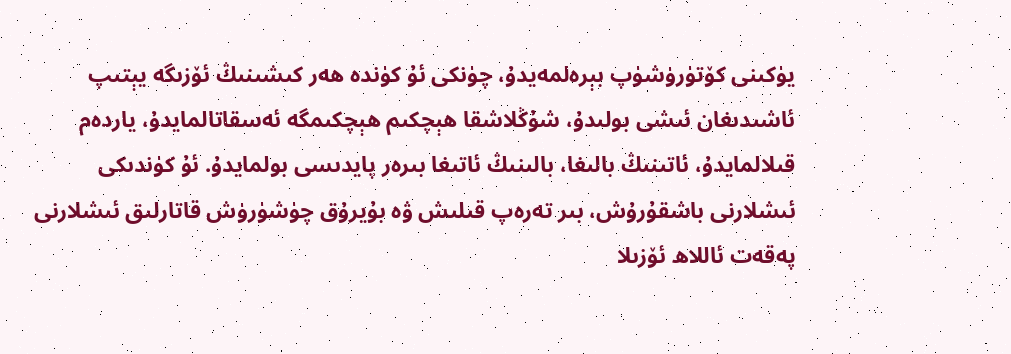يۈكىنى كۆتۈرۈشۈپ بېرەلمەيدۇ، چۈنكى ئۇ كۈندە ھەر كىشىنىڭ ئۆزىگە يېتىپ ئاشىدىغان ئىشى بولىدۇ، شۇڭلاشقا ھېچكىم ھېچكىمگە ئەسقاتالمايدۇ، ياردەم قىلالمايدۇ، ئاتىنىڭ بالىغا، بالىنىڭ ئاتىغا بىرەر پايدىسى بولمايدۇ. ئۇ كۈندىكى ئىشلارنى باشقۇرۇش، بىر تەرەپ قىلىش ۋە بۇيرۇق چۈشۈرۈش قاتارلىق ئىشلارنى پەقەت ئاللاھ ئۆزىلا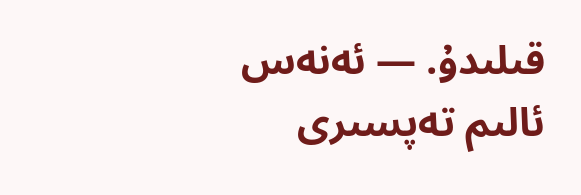قىلىدۇ. — ئەنەس ئالىم تەپسىرى